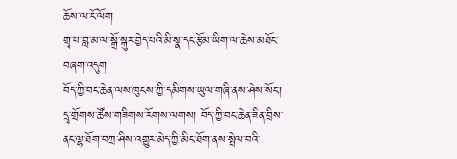ཆོས་ལ་ངོ་ལོག
གྲྭ་པ་བླ་མ་ལ་སྒྲོ་སྐུར་བྱེད་པའི་མི་སྣ་དང་རྩོམ་ཡིག་ལ་ཆེས་མཐོང་བཞག་འདུག
བོད་ཀྱི་བང་ཆེན་ལས་ཁུངས་ཀྱི་དམིགས་ཡུལ་གཞི་ནས་ཤེས་སོང་།
དྲྭ་གྲོགས་ཚོས་གཟིགས་རོགས་ལགས། བོད་ཀྱི་བང་ཆེན་ཟིན་བྲིས་ནང་ལྷ་ཐོག་བཀྲ་ཤིས་འགྱུར་མེད་ཀྱི་མིང་ཐོག་ནས་སྤེལ་བའི་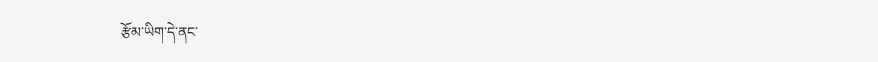རྩོམ་ཡིག་དེ་ནང་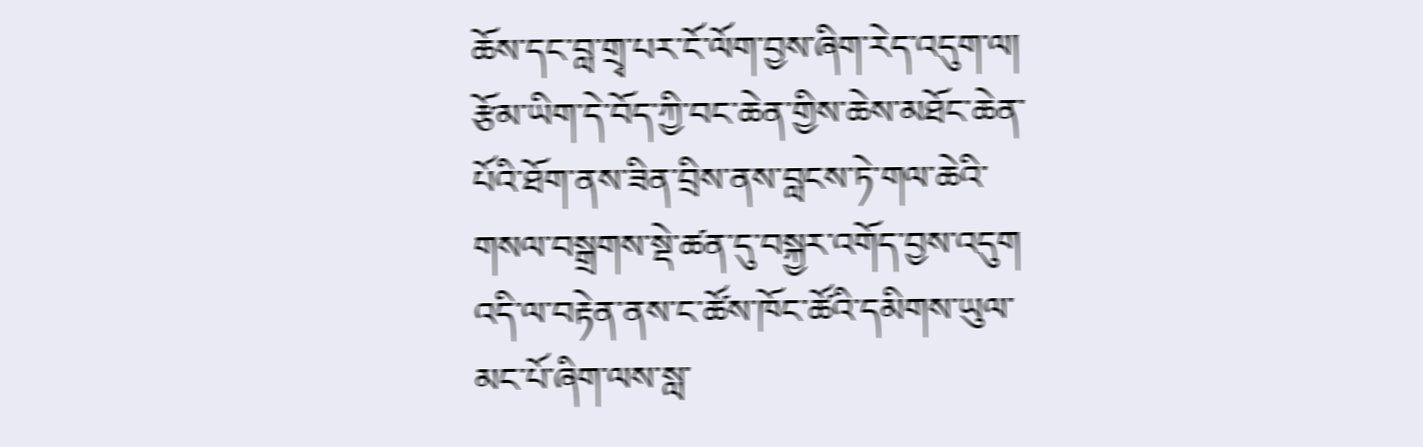ཆོས་དང་བླ་གྲྭ་པར་ངོ་ལོག་བྱས་ཞིག་རེད་འདུག་ལ། རྩོམ་ཡིག་དེ་བོད་ཀྱི་བང་ཆེན་གྱིས་ཆེས་མཐོང་ཆེན་པོའི་ཐོག་ནས་ཟིན་བྲིས་ནས་བླངས་ཏེ་གལ་ཆེའི་གསལ་བསྒྲགས་སྡེ་ཚན་དུ་བསྐྱར་འགོད་བྱས་འདུག འདི་ལ་བརྟེན་ནས་ང་ཚོས་ཁོང་ཚོའི་དམིགས་ཡུལ་མང་པོ་ཞིག་ལས་སླ་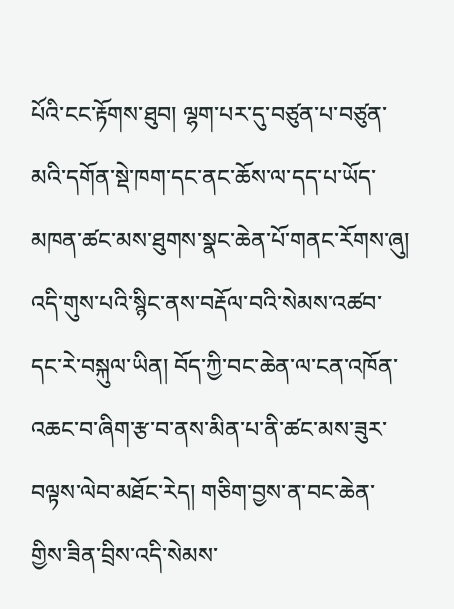པོའི་ངང་རྟོགས་ཐུབ། ལྷག་པར་དུ་བཙུན་པ་བཙུན་མའི་དགོན་སྡེ་ཁག་དང་ནང་ཆོས་ལ་དད་པ་ཡོད་མཁན་ཚང་མས་ཐུགས་སྣང་ཆེན་པོ་གནང་རོགས་ཞུ། འདི་གུས་པའི་སྙིང་ནས་བརྡོལ་བའི་སེམས་འཚབ་དང་རེ་བསྐུལ་ཡིན། བོད་ཀྱི་བང་ཆེན་ལ་ངན་འཁོན་འཆང་བ་ཞིག་རྩ་བ་ནས་མིན་པ་ནི་ཚང་མས་ཟུར་བལྟས་ལེབ་མཐོང་རེད། གཅིག་བྱས་ན་བང་ཆེན་གྱིས་ཟིན་བྲིས་འདི་སེམས་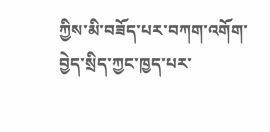ཀྱིས་མི་བཟོད་པར་བཀག་འགོག་བྱེད་སྲིད་ཀྱང་ཁྱད་པར་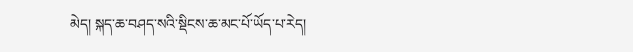མེད། སྐད་ཆ་བཤད་སའི་སྡིངས་ཆ་མང་པོ་ཡོད་པ་རེད།